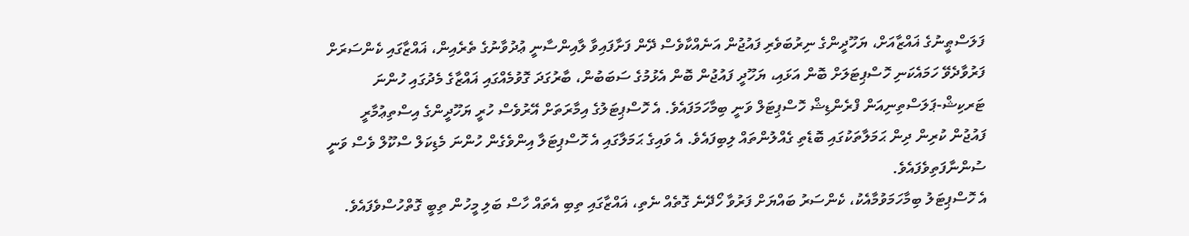ފަލަސްޠީނުގެ ޣައްޒާއަށް، ޔަހޫދީންގެ ނިރުބަވެރި ފައުޖުން އަނެއްކާވެސް ދޭން ފަށާފައިވާ ލާއިންސާނީ ޢުދުވާނުގެ ތެރެއިން، ޣައްޒާގައި ކެންސަރަށް ފަރުވާދެވޭ ހަމައެކަނި ހޮސްޕިޓަލަށް ބޮން އަޅައި، ޔަހޫދީ ފައުޖުން ބޮން އެޅުމުގެ ސަބަބުން، ބާރުގަދަ ގޮވުމެއްގައި ޣައްޒާގެ މެދުގައި ހުންނަ ޓަރކިޝް-ޕަލަސްތިނިއަން ފްރެންޑިޝް ހޮސްޕިޓަލް ވަނީ ބިމާހަމަފައެވެ. އެ ހޮސްޕިޓަލުގެ އިމާރަތަށް އޭރުވެސް ހުރީ ޔަހޫދީންގެ އިސްތިޢުމާރީ ފައުޖުން ކުރިން ދިން ޙަމަލާތަކުގައި ބޮޑެތި ގެއްލުންތައް ލިބިފައެވެ. އެ ވައިގެ ޙަމަލާގައި އެ ހޮސްޕިޓަލާ އިންވެގެން ހުންނަ މެޑިކަލް ސްކޫލް ވެސް ވަނީ ސުންނާފަތިވެފައެވެ.
އެ ހޮސްޕިޓަލު ބިމާހަމަވުމާއެކު، ކެންސަރު ބައްޔަށް ފަރުވާ ހޯދޭނެ ގޮތެއް ނެތި، ޣައްޒާގައި ތިބި އެތައް ހާސް ބަލި މީހުން ތިބީ ގޮތްހުސްވެފައެވެ.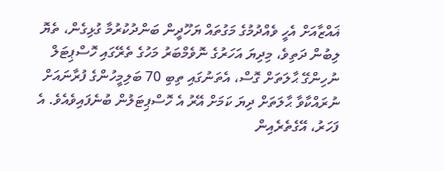ޣައްޒާއަށް އެހީ ވެއްދުމުގެ މަގުތައް ޔަހޫދީން ބަންދުކުރުމާ ގުޅިގެން، ތެޔޮ ލިބުން ދަތިވެ، މިދިޔަ އަހަރުގެ ނޮވެމްބަރު މަހުގެ ތެރޭގައި ހޮސްޕިޓަލް ނުހިންގޭ ޙާލަތަށް ގޮސް، އެތަނުގައި ތިބި 70 ބަލިމީހުންގެ ފުރާނައަށް ނުރައްކާވާ ޙާލަތަށް ދިޔަ ކަމަށް އޭރު އެ ހޮސްޕިޓަލުން ބުނެފައިވެއެވެ. އެ ފަހަރު، އޭގެތެރެއިން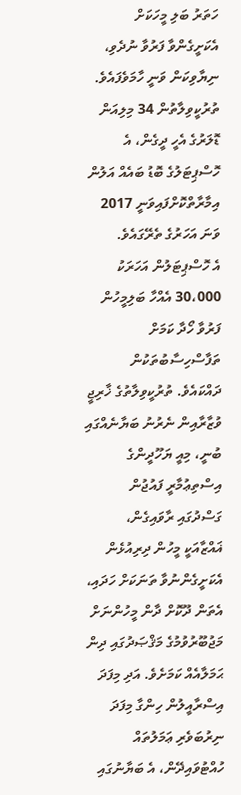ހަތަރު ބަލި މީހަކަށް އެކަށީގެންވާ ފަރުވާ ނުދެވި، ނިޔާވިކަން ވަނީ ހާމަވެފައެވެ. ތުރުކީވިލާތުން 34 މިލިއަން ޑޮލަރުގެ އެހީ ދީގެން، އެ ހޮސްޕިޓަލުގެ ބޮޑު ބައެއް އަލުން އިމާރާތްކޮށްފައިވަނީ 2017 ވަނަ އަހަރުގެ ތެރޭގައެވެ.
އެ ހޮސްޕިޓަލުން އަހަރަކު 30،000 އެއްހާ ބަލިމީހުން ފަރުވާ ހޯދާ ކަމަށް ތަފާސްހިސާބުތަކުން ދައްކައެވެ. ތުރުކީވިލާތުގެ ޚާރިޖީ ވުޒާރާއިން ނެރުނު ބަޔާނެއްގައި ބުނީ، މިއީ ޔަހޫދީންގެ އިސްތިޢުމާރީ ފައުޖުން ގަސްދުގައި ރާވައިގެން، ޣައްޒާއަކީ މީހުން ދިރިއުޅެން އެކަށީގެންނުވާ ތަނަކަށް ހަދައި، އެތަން ދޫކޮށް ދާން މީހުންނަށް މަޖުބޫރުވުމުގެ މަޤްޞަދުގައި ދިން ޙަމަލާއެއް ކަމަށެވެ. އަދި މިފަދަ އިސްރާއީލުން ހިންގާ މިފަދަ ނިރުބަވެރި ޢަމަލުތައް ހުއްޓުވައިދޭން، އެ ބަޔާނުގައި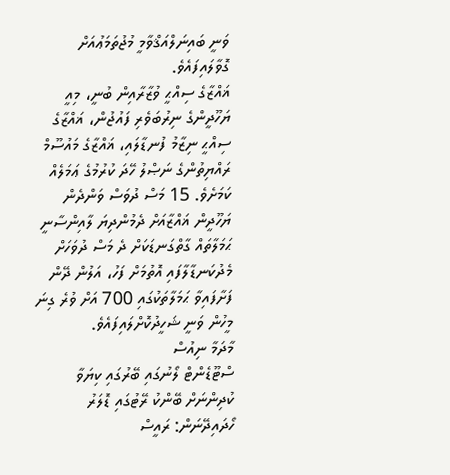ވަނީ ބައިނަލްއަޤްވާމީ މުޖުތަމަޢުއަށް ގޮވާލައިފައެވެ.
ޣައްޒާގެ ސިއްޙީ ވުޒާރާއިން ބުނީ، މިއީ ޔަހޫދީންގެ ނިރުބަވެރި ފައުޖުން، ޣައްޒާގެ ސިއްޙީ ނިޒާމު ފުނޑާލައި، ޣައްޒާގެ މައުސޫމް ރައްޔިތުންގެ ނަޞްލު ހޭދަ ކުރުމުގެ ޢަމަލެއް ކަމަށެވެ. 15 މަސް ދުވަސް ވަންދެން ޔަހޫދީން ޣައްޒާއަށް ދެމުންދިޔަ ލާއިންސާނީ ޙަމަލާތައް ގާތްގަނޑަކަށް ދެ މަސް ދުވަހަށް މެދުކަނޑާލާފައި އޮތުމަށް ފަހު، އަލުން ދޭން ފަށާފައިވާ ޙަމަލާތަކުގައި 700 އަށް ވުރެ ގިނަ މީހުން ވަނީ ޝަހީދުކޮށްލައިފައެވެ.
މާދަމާ ނިއުސް
ސްޓޫޑެންޓް ލޯނުގައި ބޭރުގައި ކިޔަވާ ކުދިންނަށް ބޭންކު ރޭޓުގައި ޑޮލަރު ހޯދައިދޭނަން: ރައީސް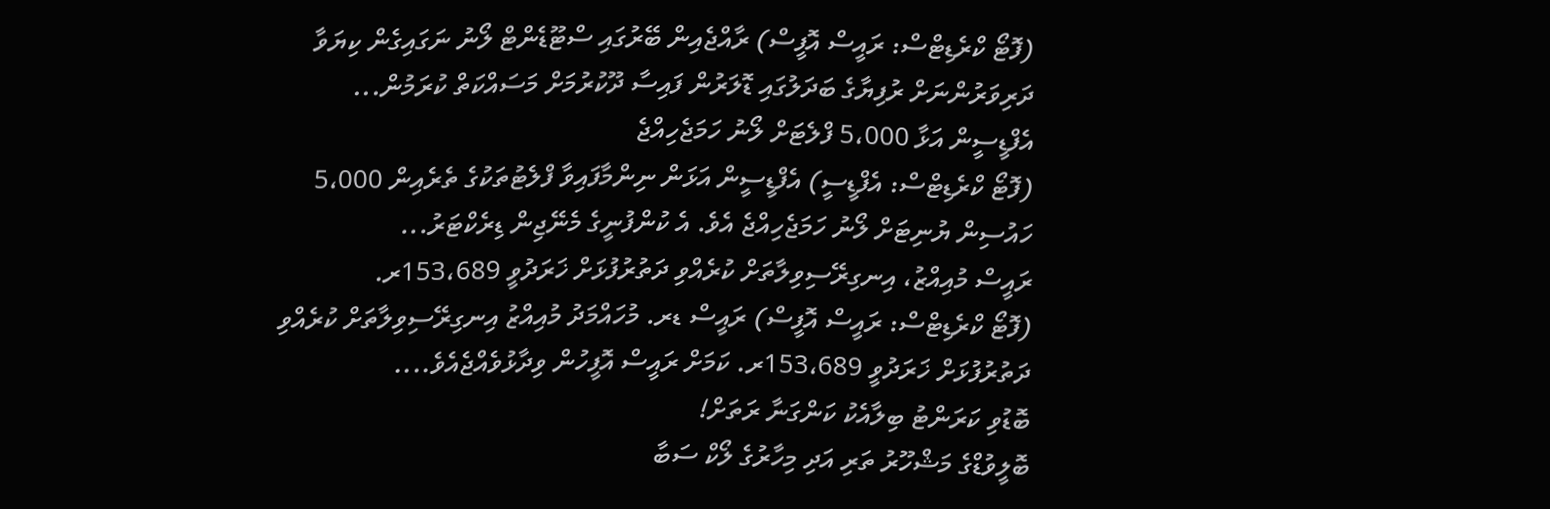(ފޮޓޯ ކްރެޑިޓްސް: ރައީސް އޮފީސް) ރާއްޖެއިން ބޭރުގައި ސްޓޫޑެންޓް ލޯނު ނަގައިގެން ކިޔަވާ ދަރިވަރުންނަށް ރުފިޔާގެ ބަދަލުގައި ޑޮލަރުން ފައިސާ ދޫކުރުމަށް މަސައްކަތް ކުރަމުން...
އެފްޑީސީން އަޅާ 5،000 ފްލެޓަށް ލޯނު ހަމަޖެހިއްޖެ
(ފޮޓޯ ކްރެޑިޓްސް: އެފްޑީސީ) އެފްޑީސީން އަޅަން ނިންމާފައިވާ ފްލެޓުތަކުގެ ތެރެއިން 5،000 ހައުސިން ޔުނިޓަށް ލޯނު ހަމަޖެހިއްޖެ އެވެ. އެ ކުންފުނީގެ މެނޭޖިން ޑިރެކްޓަރު...
ރައީސް މުއިއްޒު، އިނގިރޭސިވިލާތަށް ކުރެއްވި ދަތުރުފުޅަށް ޚަރަދުވީ 153،689ރ.
(ފޮޓޯ ކްރެޑިޓްސް: ރައީސް އޮފީސް) ރައީސް ޑރ. މުހައްމަދު މުއިއްޒު އިނގިރޭސިވިލާތަށް ކުރެއްވި ދަތުރުފުޅަށް ޚަރަދުވީ 153،689ރ. ކަމަށް ރައީސް އޮފީހުން ވިދާޅުވެއްޖެއެވެ....
ބޮޑުވި ކަރަންޓު ބިލާއެކު ކަންގަނާ ރަތަށް!
ބޮލީވުޑްގެ މަޝްހޫރު ތަރި އަދި މިހާރުގެ ލޯކް ސަބާ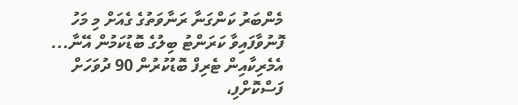މެންބަރު ކަންގަނާ ރަނާވަތުގެ ގެއަށް މި މަހު ފޮނުވާފައިވާ ކަރަންޓު ބިލުގެ ބޮޑުކަމުން އޭނާ...
އެމެރިކާއިން ޓެރިފް ބޮޑުކުރުން 90 ދުވަހަށް ފަސްކޮށްފި،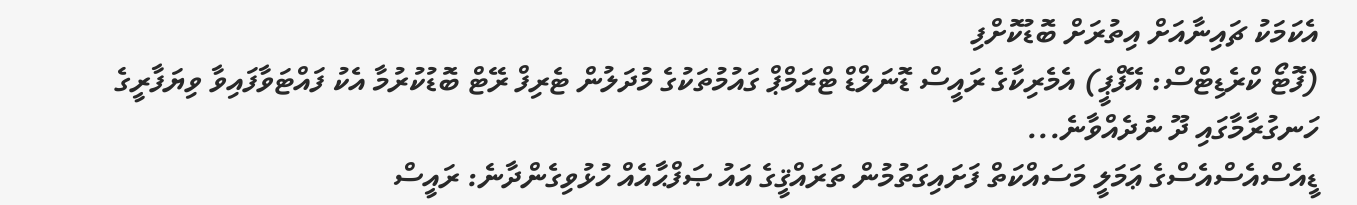އެކަމަކު ޗައިނާއަށް އިތުރަށް ބޮޑުކޮށްފި
(ފޮޓޯ ކްރެޑިޓްސް: އޭފްޕީ) އެމެރިކާގެ ރައީސް ޑޮނަލްޑް ޓްރަމްޕް ގައުމުތަކުގެ މުދަލުން ޓެރިފް ރޭޓް ބޮޑުކުރުމާ އެކު ފައްޓަވާފައިވާ ވިޔަފާރީގެ ހަނގުރާމާގައި ދޫ ނުދެއްވާނެ...
ޑީއެސްއެސްއެސްގެ ޢަމަލީ މަސައްކަތް ފަށައިގަތުމުން ތަރައްޤީގެ އައު ޞަފްޙާއެއް ހުޅުވިގެންދާނެ: ރައީސް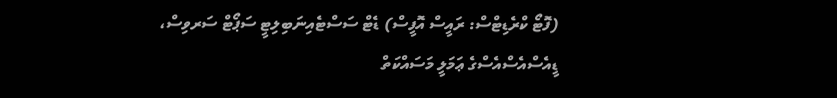(ފޮޓޯ ކްރެޑިޓްސް: ރައީސް އޮފީސް) ޑެޓް ސަސްޓެއިނަބިލިޓީ ސަޕޯޓް ސަރވިސް، ޑީއެސްއެސްއެސްގެ ޢަމަލީ މަސައްކަތް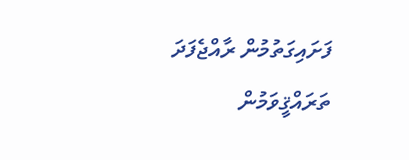ފަށައިގަތުމުން ރާއްޖެފަދަ ތަރައްޤީވަމުން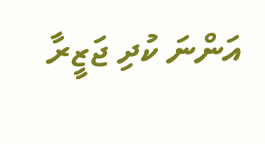އަންނަ ކުދި ޖަޒީރާ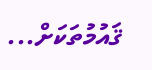ޤައުމުތަކަށް...